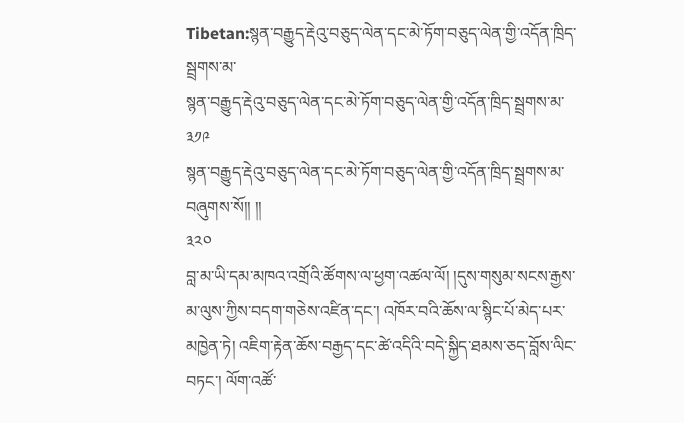Tibetan:སྙན་བརྒྱུད་རྡེའུ་བཅུད་ལེན་དང་མེ་ཏོག་བཅུད་ལེན་གྱི་འདོན་ཁྲིད་སྦྲགས་མ་
སྙན་བརྒྱུད་རྡེའུ་བཅུད་ལེན་དང་མེ་ཏོག་བཅུད་ལེན་གྱི་འདོན་ཁྲིད་སྦྲགས་མ་
༣༡༩
སྙན་བརྒྱུད་རྡེའུ་བཅུད་ལེན་དང་མེ་ཏོག་བཅུད་ལེན་གྱི་འདོན་ཁྲིད་སྦྲགས་མ་བཞུགས་སོ།། །།
༣༢༠
བླ་མ་ཡི་དམ་མཁའ་འགྲོའི་ཚོགས་ལ་ཕྱག་འཚལ་ལོ། །དུས་གསུམ་སངས་རྒྱས་མ་ལུས་ཀྱིས་བདག་གཅེས་འཛིན་དང་། འཁོར་བའི་ཆོས་ལ་སྙིང་པོ་མེད་པར་མཁྱེན་ཏེ། འཇིག་རྟེན་ཆོས་བརྒྱད་དང་ཚེ་འདིའི་བདེ་སྐྱིད་ཐམས་ཅད་བློས་ལིང་བཏང་། ལོག་འཚོ་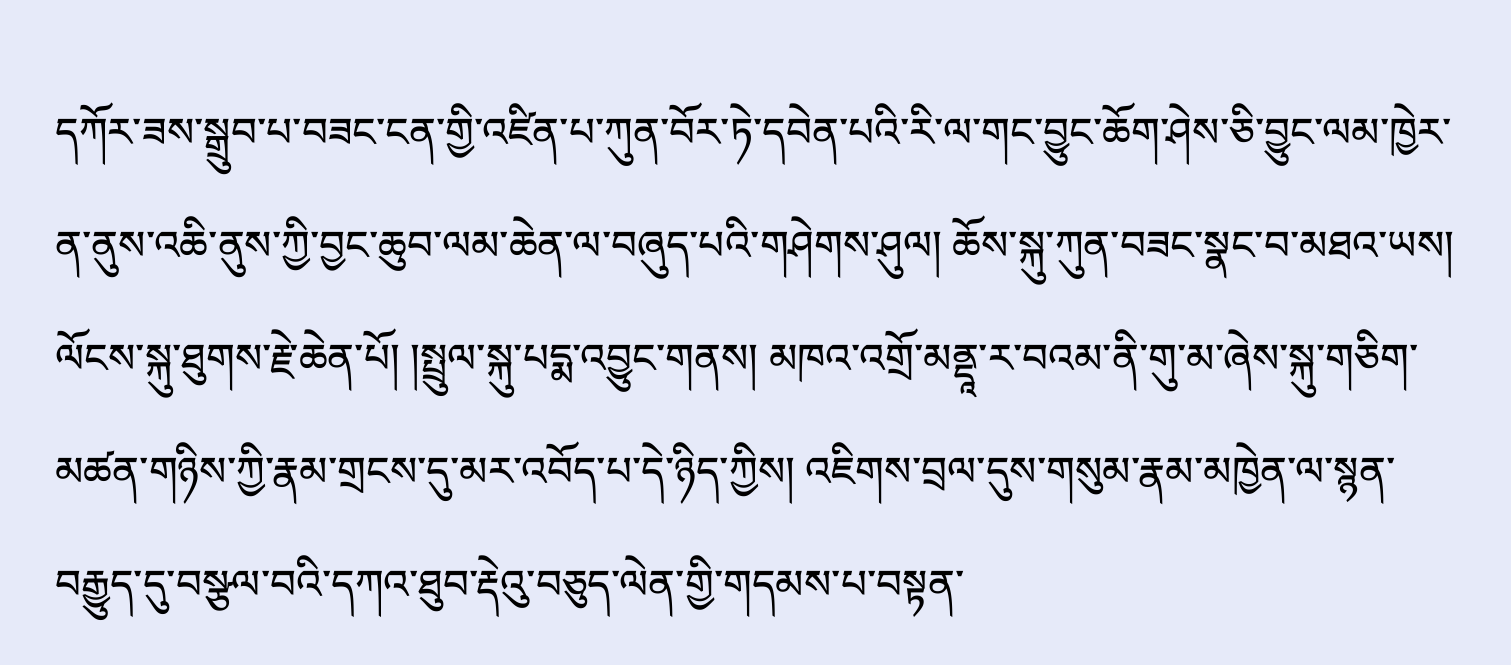དཀོར་ཟས་སྒྲུབ་པ་བཟང་ངན་གྱི་འཛིན་པ་ཀུན་བོར་ཏེ་དབེན་པའི་རི་ལ་གང་བྱུང་ཆོག་ཤེས་ཅི་བྱུང་ལམ་ཁྱེར་ན་ནུས་འཆི་ནུས་ཀྱི་བྱང་ཆུབ་ལམ་ཆེན་ལ་བཞུད་པའི་གཤེགས་ཤུལ། ཆོས་སྐུ་ཀུན་བཟང་སྣང་བ་མཐའ་ཡས། ལོངས་སྐུ་ཐུགས་རྗེ་ཆེན་པོ། །སྤྲུལ་སྐུ་པདྨ་འབྱུང་གནས། མཁའ་འགྲོ་མནྡཱ་ར་བའམ་ནི་གུ་མ་ཞེས་སྐུ་གཅིག་མཚན་གཉིས་ཀྱི་རྣམ་གྲངས་དུ་མར་འབོད་པ་དེ་ཉིད་ཀྱིས། འཇིགས་བྲལ་དུས་གསུམ་རྣམ་མཁྱེན་ལ་སྙན་བརྒྱུད་དུ་བསྩལ་བའི་དཀའ་ཐུབ་རྡེའུ་བཅུད་ལེན་གྱི་གདམས་པ་བསྟན་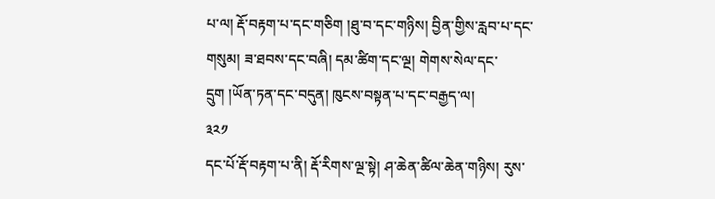པ་ལ། རྡོ་བརྟག་པ་དང་གཅིག །ཐུ་བ་དང་གཉིས། བྱིན་གྱིས་རླབ་པ་དང་གསུམ། ཟ་ཐབས་དང་བཞི། དམ་ཚིག་དང་ལྔ། གེགས་སེལ་དང་དྲུག །ཡོན་ཏན་དང་བདུན། ཁུངས་བསྟན་པ་དང་བརྒྱད་ལ།
༣༢༡
དང་པོ་རྡོ་བརྟག་པ་ནི། རྡོ་རིགས་ལྔ་སྟེ། ཤ་ཆེན་ཚིལ་ཆེན་གཉིས། རུས་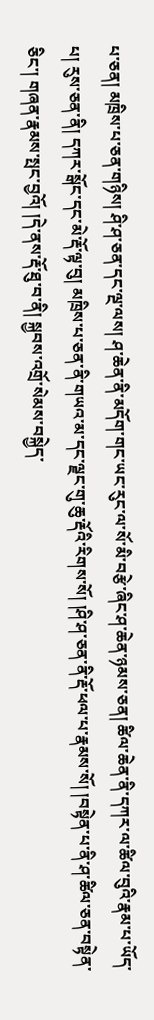པ་ཅན། མཁྲིས་པ་ཅན་གཉིས། ཤི་ཤ་ཅན་དང་ལྔ་ལས། ཤ་ཆེན་ནི་མདོག་གང་ཡང་རུང་ལ་སོ་མི་བརྩེ་ཞིང་ཤ་ཆེན་ཉམས་ཅན། ཚིལ་ཆེན་ནི་དཀར་ལ་ཚིལ་བུའི་རྣམ་པ་ཡོད་པ། རུས་ཅན་ནི། དཀར་སྒོང་དང་མེ་རྡོ་ལྟ་བུ། མཁྲིས་པ་ཅན་ནི་གཡའ་མ་དང་ལྗང་གུ་ཆུ་རྡོའི་རིགས་སོ། །ཤི་ཤ་ཅན་ནི་རྡོ་ཕལ་པ་རྣམས་སོ། །བསྟེན་པ་ནི་ཤ་ཚིལ་ཅན་བསྟེན་ཅིང་། གཞན་རྣམས་སྤང་བྱའོ། །དེ་ནས་རྡོ་ཐུ་བ་ནི། སྐྱབས་འགྲོ་སེམས་བསྐྱེད་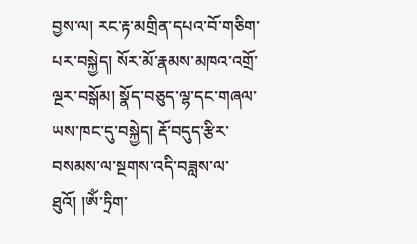བྱས་ལ། རང་རྟ་མགྲིན་དཔའ་བོ་གཅིག་པར་བསྐྱེད། སོར་མོ་རྣམས་མཁའ་འགྲོ་ལྔར་བསྒོམ། སྣོད་བཅུད་ལྷ་དང་གཞལ་ཡས་ཁང་དུ་བསྐྱེད། རྡོ་བདུད་རྩིར་བསམས་ལ་སྔགས་འདི་བཟླས་ལ་ཐུའོ། །ༀ་ཏྲིག་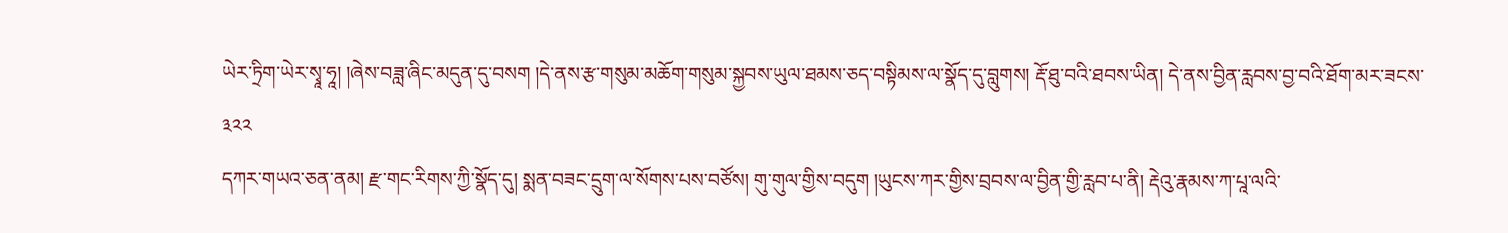ཡེར་ཏྲིག་ཡེར་སྭཱ་ཧཱ། །ཞེས་བཟླ་ཞིང་མདུན་དུ་བསག །དེ་ནས་རྩ་གསུམ་མཆོག་གསུམ་སྐྱབས་ཡུལ་ཐམས་ཅད་བསྟིམས་ལ་སྣོད་དུ་བླུགས། རྡོ་ཐུ་བའི་ཐབས་ཡིན། དེ་ནས་བྱིན་རླབས་བྱ་བའི་ཐོག་མར་ཟངས་
༣༢༢
དཀར་གཡའ་ཅན་ནམ། རྫ་གང་རིགས་ཀྱི་སྣོད་དུ། སྨན་བཟང་དྲུག་ལ་སོགས་པས་བཙོས། གུ་གུལ་གྱིས་བདུག །ཡུངས་ཀར་གྱིས་བྲབས་ལ་བྱིན་གྱི་རླབ་པ་ནི། རྡེའུ་རྣམས་ཀ་པཱ་ལའི་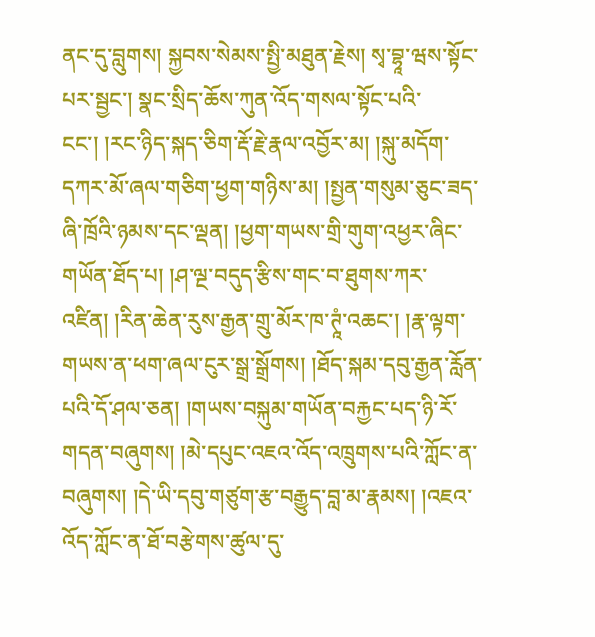ནང་དུ་བླུགས། སྐྱབས་སེམས་སྤྱི་མཐུན་རྗེས། སྭ་བྷཱ་ཝས་སྟོང་པར་སྦྱང་། སྣང་སྲིད་ཆོས་ཀུན་འོད་གསལ་སྟོང་པའི་ངང་། །རང་ཉིད་སྐད་ཅིག་རྡོ་རྗེ་རྣལ་འབྱོར་མ། །སྐུ་མདོག་དཀར་མོ་ཞལ་གཅིག་ཕྱག་གཉིས་མ། །སྤྱན་གསུམ་ཅུང་ཟད་ཞི་ཁྲོའི་ཉམས་དང་ལྡན། །ཕྱག་གཡས་གྲི་གུག་འཕྱར་ཞིང་གཡོན་ཐོད་པ། །ཤ་ལྔ་བདུད་རྩིས་གང་བ་ཐུགས་ཀར་འཛིན། །རིན་ཆེན་རུས་རྒྱན་གྲུ་མོར་ཁ་ཊཱཾ་འཆང་། །རྣ་ལྟག་གཡས་ན་ཕག་ཞལ་ངུར་སྒྲ་སྒྲོགས། །ཐོད་སྐམ་དབུ་རྒྱན་རློན་པའི་དོ་ཤལ་ཅན། །གཡས་བསྐུམ་གཡོན་བརྐྱང་པད་ཉི་རོ་གདན་བཞུགས། །མེ་དཔུང་འཇའ་འོད་འཁྲུགས་པའི་ཀློང་ན་བཞུགས། །དེ་ཡི་དབུ་གཙུག་རྩ་བརྒྱུད་བླ་མ་རྣམས། །འཇའ་འོད་ཀློང་ན་ཐོ་བརྩེགས་ཚུལ་དུ་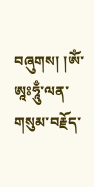བཞུགས། །ༀ་ཨཱཿཧཱུྃ་ལན་གསུམ་བརྗོད་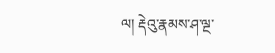ལ། རྡེའུ་རྣམས་ཤ་ལྔ་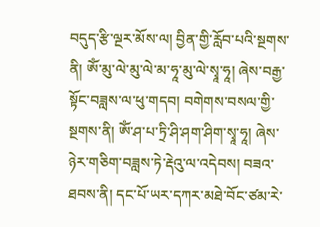བདུད་རྩི་ལྔར་མོས་ལ། བྱིན་གྱི་རློབ་པའི་སྔགས་ནི། ༀ་མུ་ལེ་མུ་ལེ་མ་ཧཱ་མུ་ལེ་སྭཱ་ཧཱ། ཞེས་བརྒྱ་སྟོང་བཟླས་ལ་ཕུ་གདབ། བགེགས་བསལ་གྱི་སྔགས་ནི། ༀ་ཤ་པ་ཏྲི་ཤི་ཤག་ཤིག་སྭཱ་ཧཱ། ཞེས་ཉེར་གཅིག་བཟླས་ཏེ་རྡེའུ་ལ་འདེབས། བཟའ་ཐབས་ནི། དང་པོ་ཡར་དཀར་མཐེ་བོང་ཙམ་རེ་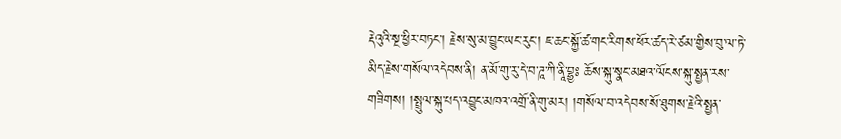རྡེའུའི་སྔ་ཕྱིར་བཏང་། རྗེས་སུ་མ་བྱུང་ཡང་རུང་། ཇ་ཆང་སྐྱོ་ཚ་གང་རིགས་ཕོར་ཚད་རེ་ཙམ་གྱིས་བུ་ལ་ཏེ་མིད་རྗེས་གསོལ་འདེབས་ནི། ན་མོ་གུ་རུ་དེ་བ་ཌཱ་ཀི་ནཱི་བྷྱཿ ཆོས་སྐུ་སྣང་མཐའ་ལོངས་སྐུ་སྤྱན་རས་གཟིགས། །སྤྲུལ་སྐུ་པད་འབྱུང་མཁའ་འགྲོ་ནི་གུ་མར། །གསོལ་བ་འདེབས་སོ་ཐུགས་རྗེའི་སྤྱན་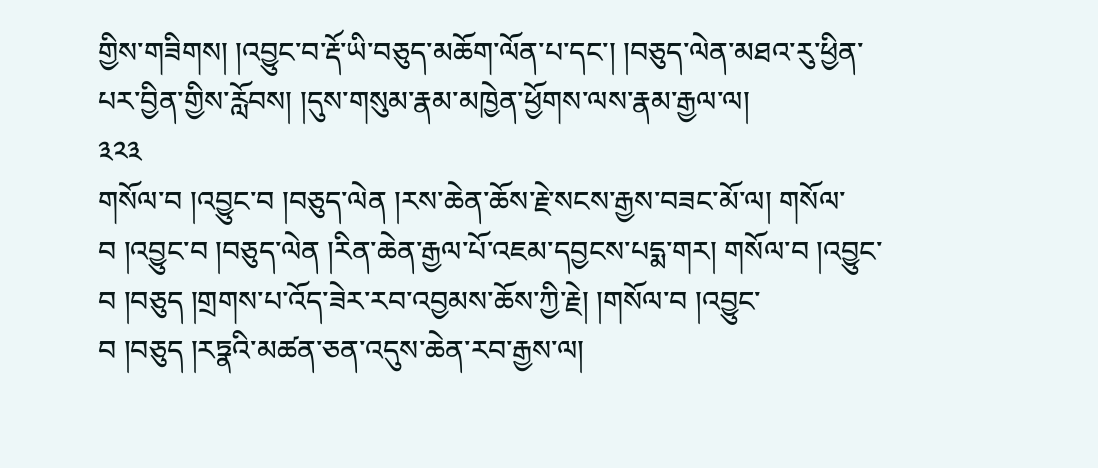གྱིས་གཟིགས། །འབྱུང་བ་རྡོ་ཡི་བཅུད་མཆོག་ལོན་པ་དང་། །བཅུད་ལེན་མཐའ་རུ་ཕྱིན་པར་བྱིན་གྱིས་རློབས། །དུས་གསུམ་རྣམ་མཁྱེན་ཕྱོགས་ལས་རྣམ་རྒྱལ་ལ།
༣༢༣
གསོལ་བ །འབྱུང་བ །བཅུད་ལེན །རས་ཆེན་ཆོས་རྗེ་སངས་རྒྱས་བཟང་མོ་ལ། གསོལ་བ །འབྱུང་བ །བཅུད་ལེན །རིན་ཆེན་རྒྱལ་པོ་འཇམ་དབྱངས་པདྨ་གར། གསོལ་བ །འབྱུང་བ །བཅུད །གྲགས་པ་འོད་ཟེར་རབ་འབྱམས་ཆོས་ཀྱི་རྗེ། །གསོལ་བ །འབྱུང་བ །བཅུད །རཏྣའི་མཚན་ཅན་འདུས་ཆེན་རབ་རྒྱས་ལ།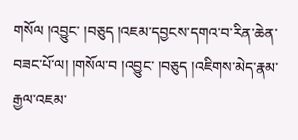གསོལ །འབྱུང་ །བཅུད །འཇམ་དབྱངས་དགའ་བ་རིན་ཆེན་བཟང་པོ་ལ། །གསོལ་བ །འབྱུང་ །བཅུད །འཇིགས་མེད་རྣམ་རྒྱལ་འཇམ་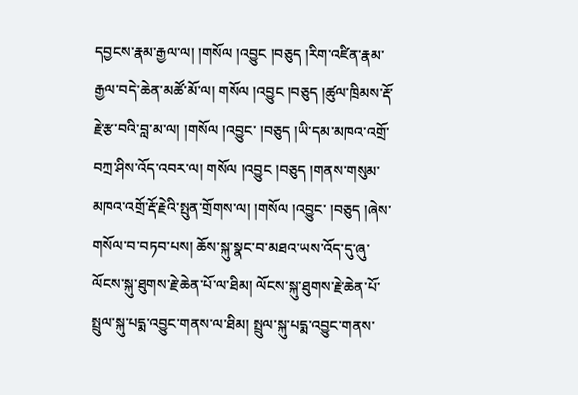དབྱངས་རྣམ་རྒྱལ་ལ། །གསོལ །འབྱུང །བཅུད །རིག་འཛིན་རྣམ་རྒྱལ་བདེ་ཆེན་མཚོ་མོ་ལ། གསོལ །འབྱུང །བཅུད །ཚུལ་ཁྲིམས་རྡོ་རྗེ་རྩ་བའི་བླ་མ་ལ། །གསོལ །འབྱུང་ །བཅུད །ཡི་དམ་མཁའ་འགྲོ་བཀྲ་ཤིས་འོད་འབར་ལ། གསོལ །འབྱུང །བཅུད །གནས་གསུམ་མཁའ་འགྲོ་རྡོ་རྗེའི་སྤུན་གྲོགས་ལ། །གསོལ །འབྱུང་ །བཅུད །ཞེས་གསོལ་བ་བཏབ་པས། ཆོས་སྐུ་སྣང་བ་མཐའ་ཡས་འོད་དུ་ཞུ་ལོངས་སྐུ་ཐུགས་རྗེ་ཆེན་པོ་ལ་ཐིམ། ལོངས་སྐུ་ཐུགས་རྗེ་ཆེན་པོ་སྤྲུལ་སྐུ་པདྨ་འབྱུང་གནས་ལ་ཐིམ། སྤྲུལ་སྐུ་པདྨ་འབྱུང་གནས་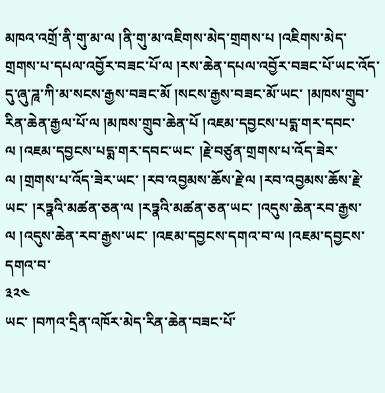མཁའ་འགྲོ་ནི་གུ་མ་ལ །ནི་གུ་མ་འཇིགས་མེད་གྲགས་པ །འཇིགས་མེད་གྲགས་པ་དཔལ་འབྱོར་བཟང་པོ་ལ །རས་ཆེན་དཔལ་འབྱོར་བཟང་པོ་ཡང་འོད་དུ་ཞུ་ཌཱ་ཀི་མ་སངས་རྒྱས་བཟང་མོ །སངས་རྒྱས་བཟང་མོ་ཡང་ །མཁས་གྲུབ་རིན་ཆེན་རྒྱལ་པོ་ལ །མཁས་གྲུབ་ཆེན་པོ །འཇམ་དབྱངས་པདྨ་གར་དབང་ལ །འཇམ་དབྱངས་པདྨ་གར་དབང་ཡང་ །རྗེ་བཙུན་གྲགས་པ་འོད་ཟེར་ལ །གྲགས་པ་འོད་ཟེར་ཡང་ །རབ་འབྱམས་ཆོས་རྗེ་ལ །རབ་འབྱམས་ཆོས་རྗེ་ཡང་ །རཏྣའི་མཚན་ཅན་ལ །རཏྣའི་མཚན་ཅན་ཡང་ །འདུས་ཆེན་རབ་རྒྱས་ལ །འདུས་ཆེན་རབ་རྒྱས་ཡང་ །འཇམ་དབྱངས་དགའ་བ་ལ །འཇམ་དབྱངས་དགའ་བ་
༣༢༤
ཡང་ །བཀའ་དྲིན་འཁོར་མེད་རིན་ཆེན་བཟང་པོ་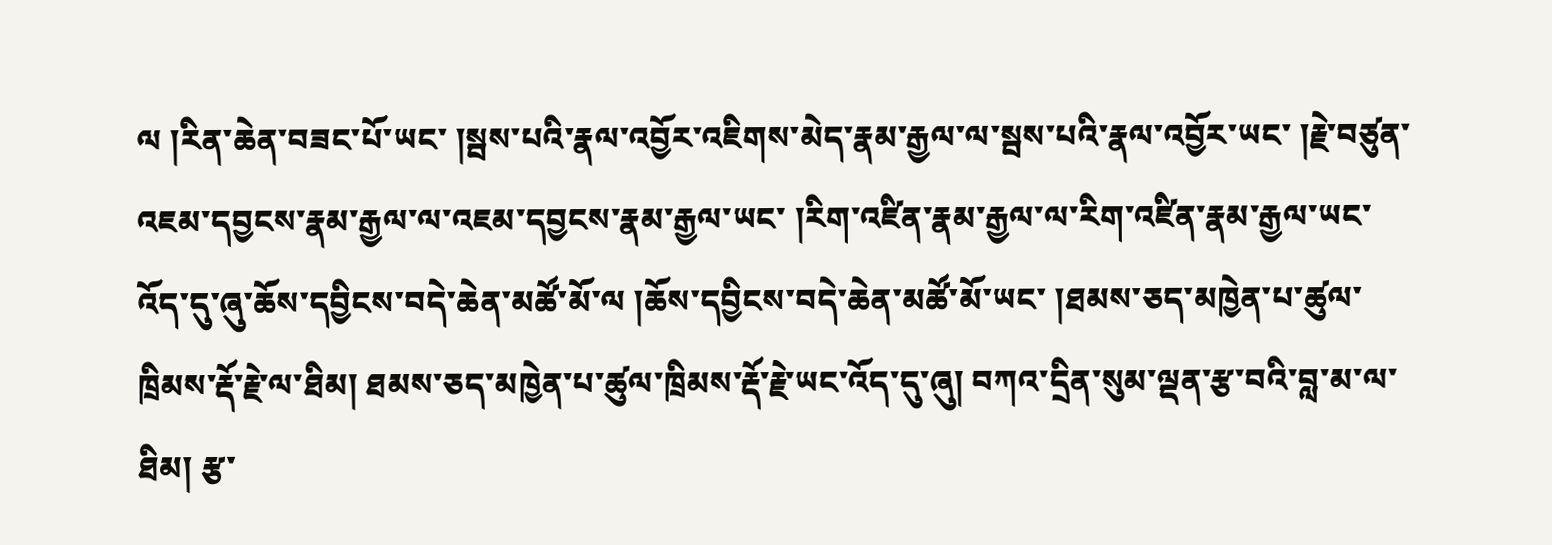ལ །རིན་ཆེན་བཟང་པོ་ཡང་ །སྦས་པའི་རྣལ་འབྱོར་འཇིགས་མེད་རྣམ་རྒྱལ་ལ་སྦས་པའི་རྣལ་འབྱོར་ཡང་ །རྗེ་བཙུན་འཇམ་དབྱངས་རྣམ་རྒྱལ་ལ་འཇམ་དབྱངས་རྣམ་རྒྱལ་ཡང་ །རིག་འཛིན་རྣམ་རྒྱལ་ལ་རིག་འཛིན་རྣམ་རྒྱལ་ཡང་འོད་དུ་ཞུ་ཆོས་དབྱིངས་བདེ་ཆེན་མཚོ་མོ་ལ །ཆོས་དབྱིངས་བདེ་ཆེན་མཚོ་མོ་ཡང་ །ཐམས་ཅད་མཁྱེན་པ་ཚུལ་ཁྲིམས་རྡོ་རྗེ་ལ་ཐིམ། ཐམས་ཅད་མཁྱེན་པ་ཚུལ་ཁྲིམས་རྡོ་རྗེ་ཡང་འོད་དུ་ཞུ། བཀའ་དྲིན་སུམ་ལྡན་རྩ་བའི་བླ་མ་ལ་ཐིམ། རྩ་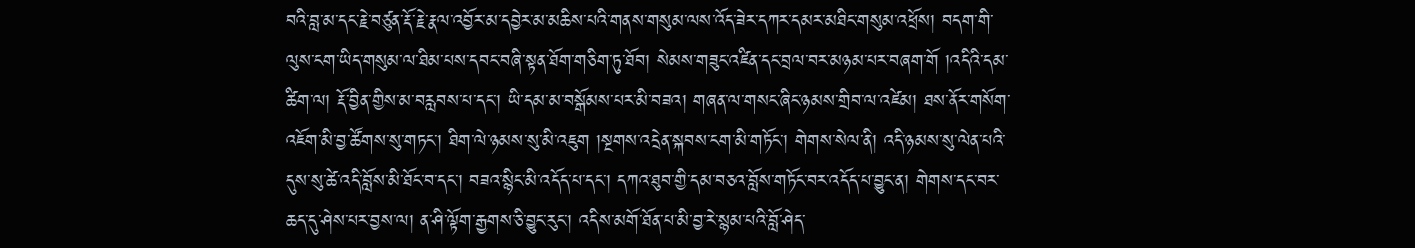བའི་བླ་མ་དང་རྗེ་བཙུན་རྡོ་རྗེ་རྣལ་འབྱོར་མ་དབྱེར་མ་མཆིས་པའི་གནས་གསུམ་ལས་འོད་ཟེར་དཀར་དམར་མཐིང་གསུམ་འཕྲོས། བདག་གི་ལུས་ངག་ཡིད་གསུམ་ལ་ཐིམ་པས་དབང་བཞི་སྟན་ཐོག་གཅིག་ཏུ་ཐོབ། སེམས་གཟུང་འཛིན་དང་བྲལ་བར་མཉམ་པར་བཞག་གོ །འདིའི་དམ་ཚིག་ལ། རྡོ་བྱིན་གྱིས་མ་བརླབས་པ་དང་། ཡི་དམ་མ་བསྒོམས་པར་མི་བཟའ། གཞན་ལ་གསང་ཞིང་ཉམས་གྲིབ་ལ་འཛེམ། ཐས་ནོར་གསོག་འཇོག་མི་བྱ་ཚོགས་སུ་གཏང་། ཐིག་ལེ་ཉམས་སུ་མི་འཇུག །སྔགས་འདྲེན་སྐབས་ངག་མི་གཏོང་། གེགས་སེལ་ནི། འདི་ཉམས་སུ་ལེན་པའི་དུས་སུ་ཚེ་འདི་བློས་མི་ཐོང་བ་དང་། བཟའ་སྙིང་མི་འདོད་པ་དང་། དཀའ་ཐུབ་གྱི་དམ་བཅའ་བློས་གཏོང་བར་འདོད་པ་བྱུང་ན། གེགས་དང་བར་ཆད་དུ་ཤེས་པར་བྱས་ལ། ན་ཤི་ལྟོག་རྒྱགས་ཅི་བྱུང་རུང་། འདིས་མགོ་ཐོན་པ་མི་བྱ་རེ་སྙམ་པའི་བློ་ཤེད་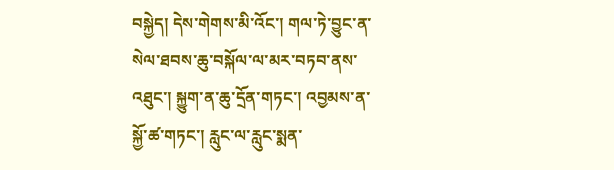བསྐྱེད། དེས་གེགས་མི་འོང་། གལ་ཏེ་བྱུང་ན་སེལ་ཐབས་ཆུ་བསྐོལ་ལ་མར་བཏབ་ནས་འཐུང་། སྐྱུག་ན་ཆུ་དྲོན་གཏང་། འབྱམས་ན་སྐྱོ་ཚ་གཏང་། རླུང་ལ་རླུང་སྨན་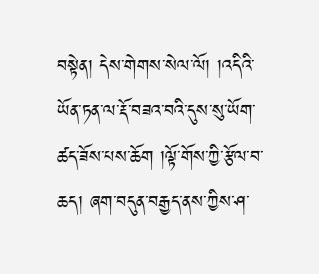བསྟེན། དེས་གེགས་སེལ་ལོ། །འདིའི་ཡོན་ཏན་ལ་རྡོ་བཟའ་བའི་དུས་སུ་ཡོག་ཚད་ཟོས་པས་ཆོག །ལྟོ་གོས་ཀྱི་རྩོལ་བ་ཆད། ཞག་བདུན་བརྒྱད་ནས་ཀྱིས་ཤ་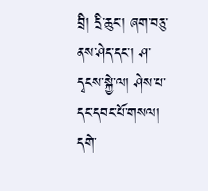བྲི། དྲི་ཆུང་། ཞག་བཅུ་ནས་ཤེད་དང་། ཤ་དྭངས་སྐྱེ་ལ། ཤེས་པ་དང་དབང་པོ་གསལ། དགེ་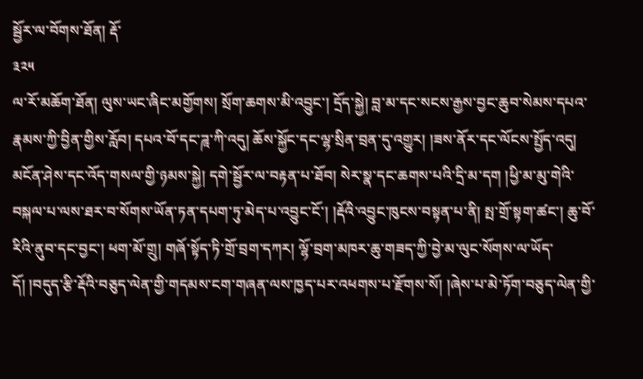སྦྱོར་ལ་བོགས་ཐོན། རྡོ་
༣༢༥
ལ་རོ་མཆོག་ཐོན། ལུས་ཡང་ཞིང་མགྱོགས། སྲོག་ཆགས་མི་འབྱུང་། དྲོད་སྐྱེ། བླ་མ་དང་སངས་རྒྱས་བྱང་ཆུབ་སེམས་དཔའ་རྣམས་ཀྱི་བྱིན་གྱིས་རློབ། དཔའ་བོ་དང་ཌཱ་ཀི་འདུ། ཆོས་སྐྱོང་དང་ལྷ་སྲིན་བྲན་དུ་འགྱུར། །ཟས་ནོར་དང་ལོངས་སྤྱོད་འདུ། མངོན་ཤེས་དང་འོད་གསལ་གྱི་ཉམས་སྐྱེ། དགེ་སྦྱོར་ལ་བརྟན་པ་ཐོབ། སེར་སྣ་དང་ཆགས་པའི་དྲི་མ་དག །ཕྱི་མ་མུ་གེའི་བསྐལ་པ་ལས་ཐར་བ་སོགས་ཡོན་ཏན་དཔག་ཏུ་མེད་པ་འབྱུང་ངོ་། །རྡོའི་འབྱུང་ཁུངས་བསྟན་པ་ནི། སྤ་གྲོ་སྟག་ཚང་། ཆུ་བོ་རིའི་ནུབ་དང་བྱང་། ཕག་མོ་གྲུ། གཞོ་སྟོད་ཏི་གྲོ་བྲག་དཀར། ལྷོ་བྲག་མཁར་ཆུ་གཟད་ཀྱི་བྱེ་མ་ལུང་སོགས་ལ་ཡོད་དོ། །བདུད་རྩི་རྡོའི་བཅུད་ལེན་གྱི་གདམས་ངག་གཞན་ལས་ཁྱད་པར་འཕགས་པ་རྫོགས་སོ། །ཞེས་པ་མེ་ཏོག་བཅུད་ལེན་གྱི་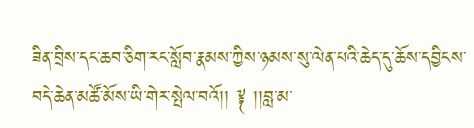ཟིན་བྲིས་དང་ཆབ་ཅིག་རང་སློབ་རྣམས་ཀྱིས་ཉམས་སུ་ལེན་པའི་ཆེད་དུ་ཆོས་དབྱིངས་བདེ་ཆེན་མཚོ་མོས་ཡི་གེར་སྤེལ་བའོ།། ༈ །།བླ་མ་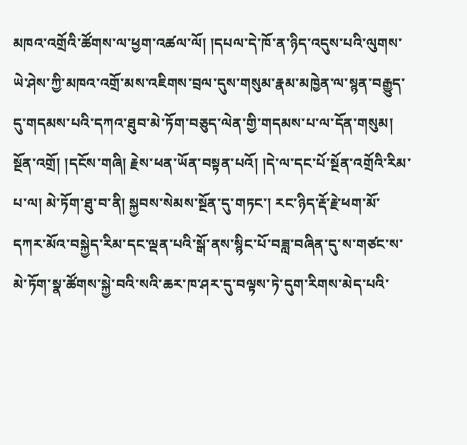མཁའ་འགྲོའི་ཚོགས་ལ་ཕྱག་འཚལ་ལོ། །དཔལ་དེ་ཁོ་ན་ཉིད་འདུས་པའི་ལུགས་ཡེ་ཤེས་ཀྱི་མཁའ་འགྲོ་མས་འཇིགས་བྲལ་དུས་གསུམ་རྣམ་མཁྱེན་ལ་སྙན་བརྒྱུད་དུ་གདམས་པའི་དཀའ་ཐུབ་མེ་ཏོག་བཅུད་ལེན་གྱི་གདམས་པ་ལ་དོན་གསུམ། སྔོན་འགྲོ། །དངོས་གཞི། རྗེས་ཕན་ཡོན་བསྟན་པའོ། །དེ་ལ་དང་པོ་སྔོན་འགྲོའི་རིམ་པ་ལ། མེ་ཏོག་ཐུ་བ་ནི། སྐྱབས་སེམས་སྔོན་དུ་གཏང་། རང་ཉིད་རྡོ་རྗེ་ཕག་མོ་དཀར་མོའ་བསྐྱེད་རིམ་དང་ལྡན་པའི་སྒོ་ནས་སྙིང་པོ་བཟླ་བཞིན་དུ་ས་གཙང་ས་མེ་ཏོག་སྣ་ཚོགས་སྐྱེ་བའི་སའི་ཆར་ཁ་ཤར་དུ་བལྟས་ཏེ་དུག་རིགས་མེད་པའི་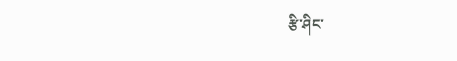རྩི་ཤིང་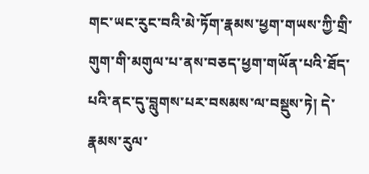གང་ཡང་རུང་བའི་མེ་ཏོག་རྣམས་ཕྱག་གཡས་ཀྱི་གྲི་གུག་གི་མགུལ་པ་ནས་བཅད་ཕྱག་གཡོན་པའི་ཐོད་པའི་ནང་དུ་བླུགས་པར་བསམས་ལ་བསྡུས་ཏེ། དེ་རྣམས་རུལ་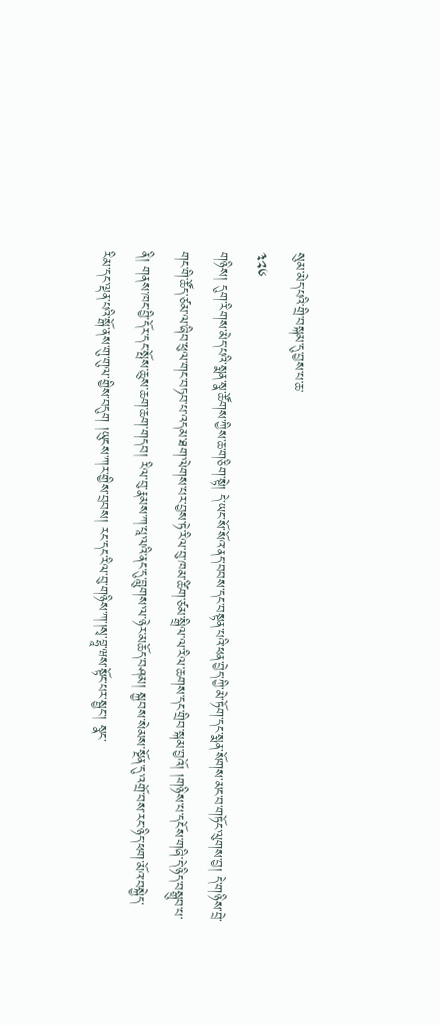སུམ་མེད་པའི་གྲི་བསྐམ་དུ་བྱས་པ་ཆ་
༣༢༦
གཉིས། དུག་རིགས་མེད་པའི་སྨན་སྣ་ཚོགས་ཀྱིས་ཆ་གཅིག་སྟེ། དེ་ཡང་སོ་སོའ་ནད་བབས་དང་བསྟན་པའི་ཕན་བྱེད་ཀྱི་མེ་ཏོག་དང་སྨན་སོགས་མང་བ་གཏོང་ལུགས་བྱ། དེ་གཉིས་བྲེ་གང་གི་ཚོད་ཙམ་ལ་ཞིབ་ཕུལ་གང་བཏབ་པ་འདམ་ཐག་ལེགས་པར་བྱས་ཏེ་རིལ་བུ་ཁམ་ཚིག་ཙམ་སྒྲིལ་ལ་རིལ་ཆགས་དང་གྲིབ་སྐམ་བྱའོ། །གཉིས་པ་དངོས་གཞི་དེ་ཉིད་བསྒྲུབ་པ་ནི། གནས་ཁང་བྱི་དོར་དང་སྤོས་ཆུས་ཆག་ཆག་གདབ། རིལ་བུ་རྣམས་ཀ་པཱ་ལའི་ནང་དུ་བླུགས་ལ་ཉེར་མཆོད་བཤམ། སྐྱབས་སེམས་སྔོན་དུ་འགྲོ་བས་རང་ཉིད་ཕག་མོའ་བསྐྱེད་རིམ་དང་ལྡན་པའི་སྒོ་ནས་གུ་གུལ་གྱིས་བདུག །ཡུངས་ཀར་གྱིས་བྲབས། རང་དང་རིལ་བུ་གཉིས་ཀ་།སྭ་བྷཱ་ཝས་སྟོང་པར་སྦྱང་། སྣང་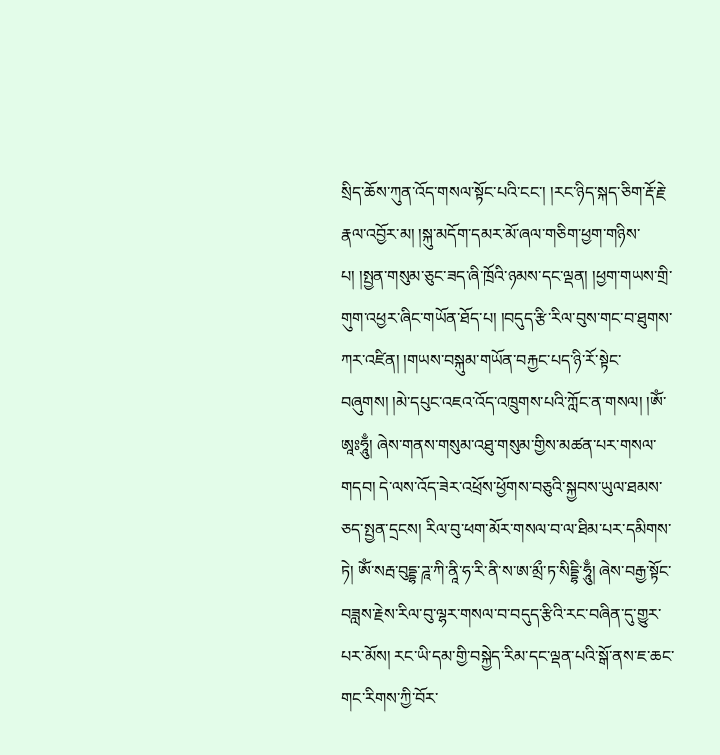སྲིད་ཆོས་ཀུན་འོད་གསལ་སྟོང་པའི་ངང་། །རང་ཉིད་སྐད་ཅིག་རྡོ་རྗེ་རྣལ་འབྱོར་མ། །སྐུ་མདོག་དམར་མོ་ཞལ་གཅིག་ཕྱག་གཉིས་པ། །སྤྱན་གསུམ་ཅུང་ཟད་ཞི་ཁྲོའི་ཉམས་དང་ལྡན། །ཕྱག་གཡས་གྲི་གུག་འཕྱར་ཞིང་གཡོན་ཐོད་པ། །བདུད་རྩི་རིལ་བུས་གང་བ་ཐུགས་ཀར་འཛིན། །གཡས་བསྐུམ་གཡོན་བརྐྱང་པད་ཉི་རོ་སྟེང་བཞུགས། །མེ་དཔུང་འཇའ་འོད་འཁྲུགས་པའི་ཀློང་ན་གསལ། །ༀ་ཨཱཿཧཱུྃ། ཞེས་གནས་གསུམ་འཐུ་གསུམ་གྱིས་མཚན་པར་གསལ་གདབ། དེ་ལས་འོད་ཟེར་འཕྲོས་ཕྱོགས་བཅུའི་སྐྱབས་ཡུལ་ཐམས་ཅད་སྤྱན་དྲངས། རིལ་བུ་ཕག་མོར་གསལ་བ་ལ་ཐིམ་པར་དམིགས་ཏེ། ༀ་སརྦ་བུདྡྷ་ཌཱ་ཀི་ནཱི་ཧ་རི་ནི་ས་ཨ་མྲྀ་ཏ་སིདྡྷི་ཧཱུྃ། ཞེས་བརྒྱ་སྟོང་བཟླས་རྗེས་རིལ་བུ་ལྷར་གསལ་བ་བདུད་རྩིའི་རང་བཞིན་དུ་གྱུར་པར་མོས། རང་ཡི་དམ་གྱི་བསྐྱེད་རིམ་དང་ལྡན་པའི་སྒོ་ནས་ཇ་ཆང་གང་རིགས་ཀྱི་བོར་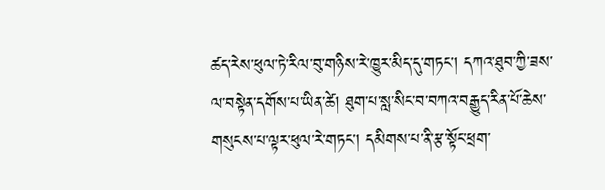ཚད་རེས་ཕུལ་ཏེ་རིལ་བུ་གཉིས་རེ་ཁྱུར་མིད་དུ་གཏང་། དཀའ་ཐུབ་ཀྱི་ཟས་ལ་བསྟེན་དགོས་པ་ཡིན་ཚེ། ཐུག་པ་སླ་སིང་བ་བཀའ་བརྒྱུད་རིན་པོ་ཆེས་གསུངས་པ་ལྟར་ཕུལ་རེ་གཏང་། དམིགས་པ་ནི་རྩ་སྟོང་ཕྲག་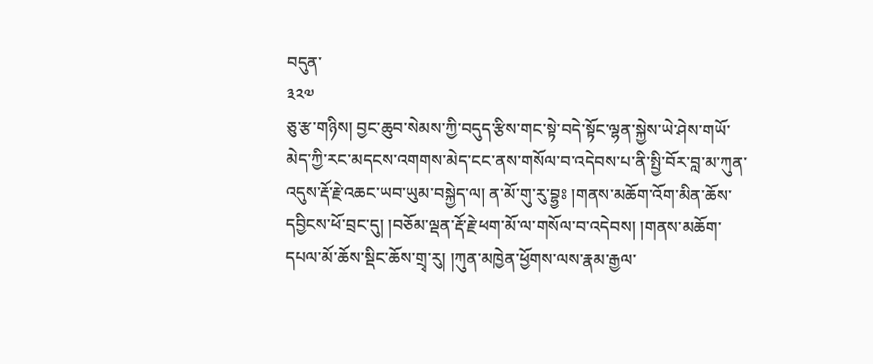བདུན་
༣༢༧
ཅུ་རྩ་གཉིས། བྱང་ཆུབ་སེམས་ཀྱི་བདུད་རྩིས་གང་སྟེ་བདེ་སྟོང་ལྷན་སྐྱེས་ཡེ་ཤེས་གཡོ་མེད་ཀྱི་རང་མདངས་འགགས་མེད་ངང་ནས་གསོལ་བ་འདེབས་པ་ནི་སྤྱི་བོར་བླ་མ་ཀུན་འདུས་རྡོ་རྗེ་འཆང་ཡབ་ཡུམ་བསྐྱེད་ལ། ན་མོ་གུ་རུ་བྷྱཿ །གནས་མཆོག་འོག་མིན་ཆོས་དབྱིངས་ཕོ་བྲང་དུ། །བཅོམ་ལྡན་རྡོ་རྗེ་ཕག་མོ་ལ་གསོལ་བ་འདེབས། །གནས་མཆོག་དཔལ་མོ་ཆོས་སྡིང་ཆོས་གྲྭ་རུ། །ཀུན་མཁྱེན་ཕྱོགས་ལས་རྣམ་རྒྱལ་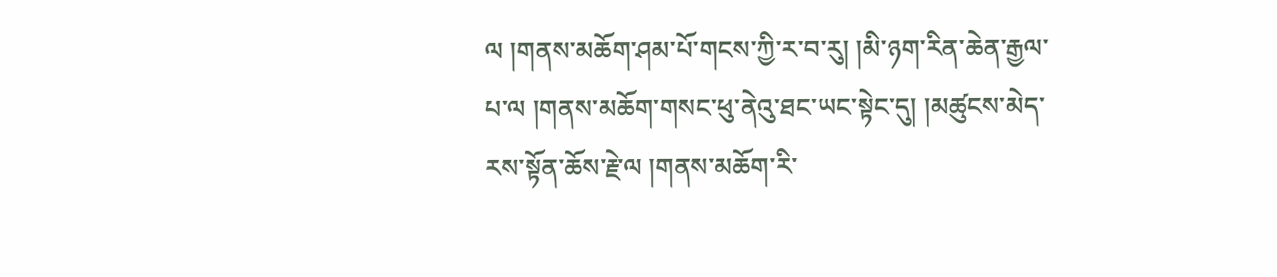ལ །གནས་མཆོག་ཤམ་པོ་གངས་ཀྱི་ར་བ་རུ། །མི་ཉག་རིན་ཆེན་རྒྱལ་པ་ལ །གནས་མཆོག་གསང་ཕུ་ནེའུ་ཐང་ཡང་སྟེང་དུ། །མཚུངས་མེད་རས་སྟོན་ཆོས་རྗེ་ལ །གནས་མཆོག་རི་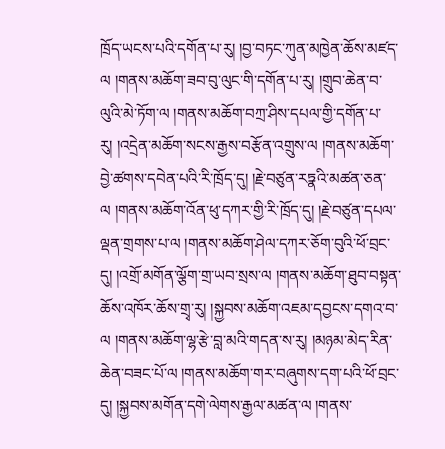ཁྲོད་ཡངས་པའི་དགོན་པ་རུ། །བྱ་བཏང་ཀུན་མཁྱེན་ཆོས་མཛད་ལ །གནས་མཆོག་ཟབ་བུ་ལུང་གི་དགོན་པ་རུ། །གྲུབ་ཆེན་བ་ལུའི་མེ་ཏོག་ལ །གནས་མཆོག་བཀྲ་ཤིས་དཔལ་གྱི་དགོན་པ་རུ། །འདྲེན་མཆོག་སངས་རྒྱས་བརྩོན་འགྲུས་ལ །གནས་མཆོག་བྱེ་ཚགས་དབེན་པའི་རི་ཁྲོད་དུ། །རྗེ་བཙུན་རཏྣའི་མཚན་ཅན་ལ །གནས་མཆོག་འོན་ཕུ་དཀར་གྱི་རི་ཁྲོད་དུ། །རྗེ་བཙུན་དཔལ་ལྡན་གྲགས་པ་ལ །གནས་མཆོག་ཤེལ་དཀར་ཅོག་བུའི་ཕོ་བྲང་དུ། །འགྲོ་མགོན་ལྕོག་གྲ་ཡབ་སྲས་ལ །གནས་མཆོག་ཐུབ་བསྟན་ཆོས་འཁོར་ཆོས་གྲྭ་རུ། །སྐྱབས་མཆོག་འཇམ་དབྱངས་དགའ་བ་ལ །གནས་མཆོག་ལྷ་རྩེ་བླ་མའི་གདན་ས་རུ། །མཉམ་མེད་རིན་ཆེན་བཟང་པོ་ལ །གནས་མཆོག་གར་བཞུགས་དག་པའི་ཕོ་བྲང་དུ། །སྐྱབས་མགོན་དགེ་ལེགས་རྒྱལ་མཚན་ལ །གནས་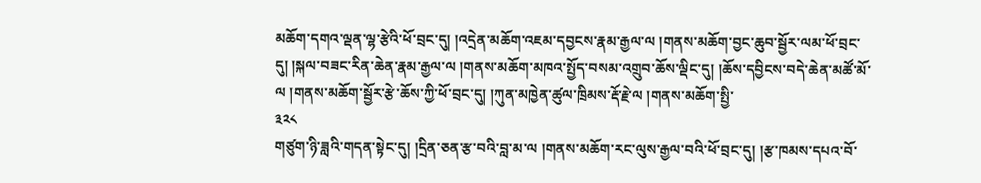མཆོག་དགའ་ལྡན་ལྷ་རྩེའི་ཕོ་བྲང་དུ། །འདྲེན་མཆོག་འཇམ་དབྱངས་རྣམ་རྒྱལ་ལ །གནས་མཆོག་བྱང་ཆུབ་སྦྱོར་ལམ་ཕོ་བྲང་དུ། །སྐལ་བཟང་རིན་ཆེན་རྣམ་རྒྱལ་ལ །གནས་མཆོག་མཁའ་སྤྱོད་བསམ་འགྲུབ་ཆོས་ལྡིང་དུ། །ཆོས་དབྱིངས་བདེ་ཆེན་མཚོ་མོ་ལ །གནས་མཆོག་སྦྱོར་རྩེ་ཆོས་ཀྱི་ཕོ་བྲང་དུ། །ཀུན་མཁྱེན་ཚུལ་ཁྲིམས་རྡོ་རྗེ་ལ །གནས་མཆོག་སྤྱི་
༣༢༨
གཙུག་ཉི་ཟླའི་གདན་སྟེང་དུ། །དྲིན་ཅན་རྩ་བའི་བླ་མ་ལ །གནས་མཆོག་རང་ལུས་རྒྱལ་བའི་ཕོ་བྲང་དུ། །རྩ་ཁམས་དཔའ་བོ་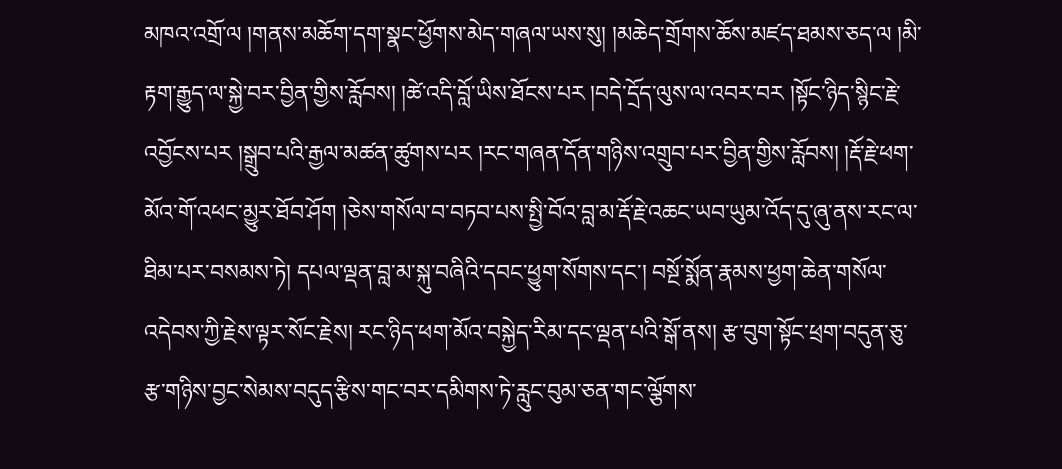མཁའ་འགྲོ་ལ །གནས་མཆོག་དག་སྣང་ཕྱོགས་མེད་གཞལ་ཡས་སུ། །མཆེད་གྲོགས་ཆོས་མཛད་ཐམས་ཅད་ལ །མི་རྟག་རྒྱུད་ལ་སྐྱེ་བར་བྱིན་གྱིས་རློབས། །ཚེ་འདི་བློ་ཡིས་ཐོངས་པར །བདེ་དྲོད་ལུས་ལ་འབར་བར །སྟོང་ཉིད་སྙིང་རྗེ་འབྱོངས་པར །སྒྲུབ་པའི་རྒྱལ་མཚན་ཚུགས་པར །རང་གཞན་དོན་གཉིས་འགྲུབ་པར་བྱིན་གྱིས་རློབས། །རྡོ་རྗེ་ཕག་མོའ་གོ་འཕང་མྱུར་ཐོབ་ཤོག །ཅེས་གསོལ་བ་བཏབ་པས་སྤྱི་བོའ་བླ་མ་རྡོ་རྗེ་འཆང་ཡབ་ཡུམ་འོད་དུ་ཞུ་ནས་རང་ལ་ཐིམ་པར་བསམས་ཏེ། དཔལ་ལྡན་བླ་མ་སྐུ་བཞིའི་དབང་ཕྱུག་སོགས་དང་། བསྔོ་སྨོན་རྣམས་ཕྱག་ཆེན་གསོལ་འདེབས་ཀྱི་རྗེས་ལྟར་སོང་རྗེས། རང་ཉིད་ཕག་མོའ་བསྐྱེད་རིམ་དང་ལྡན་པའི་སྒོ་ནས། རྩ་བུག་སྟོང་ཕྲག་བདུན་ཅུ་རྩ་གཉིས་བྱང་སེམས་བདུད་རྩིས་གང་བར་དམིགས་ཏེ་རླུང་བུམ་ཅན་གང་ལྕོགས་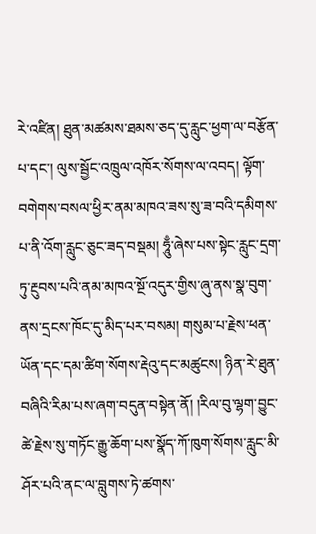རེ་འཛིན། ཐུན་མཚམས་ཐམས་ཅད་དུ་རླུང་ཕྱག་ལ་བརྩོན་པ་དང་། ལུས་སྦྱོང་འཁྲུལ་འཁོར་སོགས་ལ་འབད། ལྟོག་བགེགས་བསལ་ཕྱིར་ནམ་མཁའ་ཟས་སུ་ཟ་བའི་དམིགས་པ་ནི་འོག་རླུང་ཅུང་ཟད་བསྡམ། ཧཱུྃ་ཞེས་པས་སྟེང་རླུང་དྲག་ཏུ་རྔུབས་པའི་ནམ་མཁའ་སྔོ་འདུར་གྱིས་ཞུ་ནས་སྣ་བུག་ནས་དྲངས་ཁོང་དུ་མིད་པར་བསམ། གསུམ་པ་རྗེས་ཕན་ཡོན་དང་དམ་ཚིག་སོགས་རྡེའུ་དང་མཚུངས། ཉིན་རེ་ཐུན་བཞིའི་རིམ་པས་ཞག་བདུན་བསྟེན་ནོ། །རིལ་བུ་ལྷག་བྱུང་ཚེ་རྗེས་སུ་གཏོང་རྒྱུ་ཆོག་པས་སྣོད་ཀོ་ཁུག་སོགས་རླུང་མི་ཤོར་པའི་ནང་ལ་བླུགས་ཏེ་ཚགས་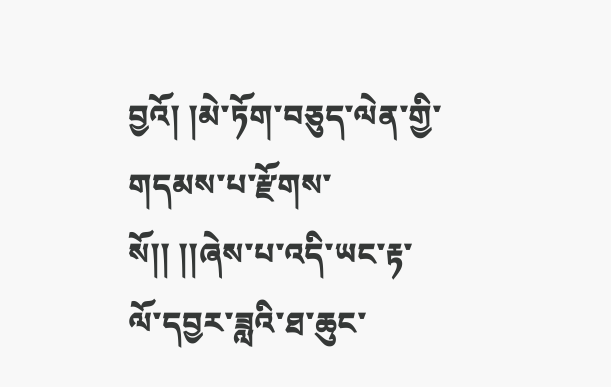བྱའོ། །མེ་ཏོག་བཅུད་ལེན་གྱི་གདམས་པ་རྫོགས་སོ།། །།ཞེས་པ་འདི་ཡང་རྟ་ལོ་དབྱར་ཟླའི་ཐ་ཆུང་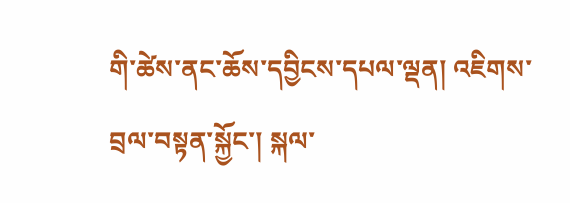གི་ཚེས་ནང་ཆོས་དབྱིངས་དཔལ་ལྡན། འཇིགས་བྲལ་བསྟན་སྐྱོང་། སྐལ་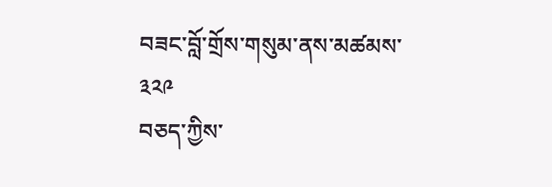བཟང་བློ་གྲོས་གསུམ་ནས་མཚམས་
༣༢༩
བཅད་ཀྱིས་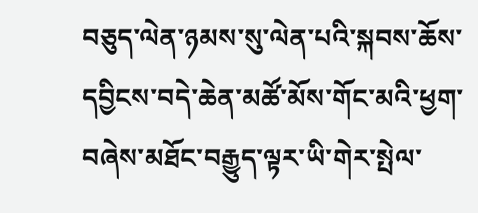བཅུད་ལེན་ཉམས་སུ་ལེན་པའི་སྐབས་ཆོས་དབྱིངས་བདེ་ཆེན་མཚོ་མོས་གོང་མའི་ཕྱག་བཞེས་མཐོང་བརྒྱུད་ལྟར་ཡི་གེར་སྤེལ་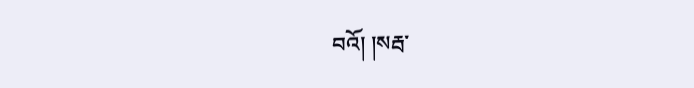བའོ། །སརྦ་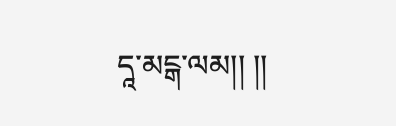དཱ་མངྒ་ལམ།། །།